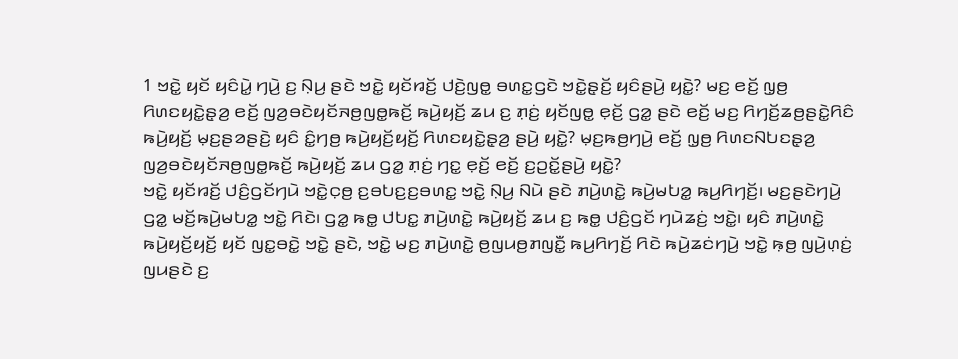1 ꤠꤢꤧ꤭ ꤟꤢꤩ ꤟꤢꤨꤣꤧ꤭ ꤚꤣꤧ꤬ ꤢ꤬ ꤡ꤫ꤣ꤬ ꤔꤢꤧ ꤠꤢꤧ꤭ ꤟꤢꤩꤙꤢꤩ꤬ ꤓꤢꤧ꤬ꤜꤥ꤭ ꤋꤛꤢ꤭ꤞꤢꤧ ꤠꤢꤧ꤭ꤔ꤫ꤢꤩ꤬ ꤟꤢꤨꤔꤣꤧ꤬ ꤟꤢꤧ꤭? ꤗꤢ꤬ ꤕꤢꤩ꤬ ꤜ꤫ꤥ꤬ ꤖꤛꤢꤟꤢꤧ꤭ꤔ꤫ꤤ꤬ ꤕꤢꤩ꤬ ꤜꤤ꤬ꤋꤢꤧꤟꤢꤩꤏꤥ꤬ꤜꤥ꤭ꤒꤢꤩ꤬ ꤒꤣꤧ꤬ꤟꤢꤩ꤬ ꤘꤣ ꤢ꤬ ꤊ꤫ꤢꤦ꤬ ꤟꤢꤩꤜꤥ꤭ ꤕ꤫ꤢꤩ꤬ ꤞꤤ꤭ ꤔꤢꤧ ꤕꤢꤩ꤬ ꤗꤢ꤬ ꤖꤚꤢꤩ꤬ꤘꤥ꤬ꤔꤢꤧ꤭ꤖꤢꤨ ꤒꤣꤧ꤬ꤟꤢꤩ꤬ ꤗ꤫ꤢ꤬ꤔꤤꤔꤢꤧ꤬ ꤟꤢꤨ ꤢꤨ꤭ꤚꤥ꤬ ꤒꤣꤧ꤬ꤟꤢꤩ꤬ꤟꤢꤩ꤬ ꤖꤛꤢꤟꤢꤧ꤭ꤔ꤫ꤤ꤬ ꤔꤣꤧ꤬ ꤟꤢꤧ꤭? ꤗ꤫ꤢ꤬ꤒꤥ꤬ꤚꤣꤧ꤬ ꤕꤢꤩ꤬ ꤜ꤫ꤥ꤬ ꤖꤛꤢꤡꤝꤢꤔ꤫ꤤ꤬ ꤜꤤ꤬ꤋꤢꤧꤟꤢꤩꤏꤥ꤬ꤜꤥ꤭ꤒꤢꤩ꤬ ꤒꤣꤧ꤬ꤟꤢꤩ꤬ ꤘꤣ ꤞꤤ꤭ ꤊ꤫ꤢꤦ꤬ ꤚꤢ꤭ ꤕ꤫ꤢꤩ꤬ ꤕꤢꤩ꤬ ꤢ꤬ꤑꤢꤩ꤭ꤔꤣꤧ꤬ ꤟꤢꤧ꤭?
ꤠꤢꤧ꤭ ꤟꤢꤩꤙꤢꤩ꤬ ꤓꤢꤨ꤬ꤞꤢꤩꤚꤣꤧ ꤠꤢꤧ꤭ꤍ꤫ꤥ꤬ ꤢ꤬ꤋꤝꤢ꤬ꤢ꤬ꤋꤛꤢ꤭ ꤠꤢꤧ꤭ ꤡ꤫ꤣ꤬ ꤡꤣꤧ ꤔꤢꤧ ꤊꤣꤧ꤬ꤛꤢꤧ꤭ ꤒꤣꤧ꤬ꤗꤝꤤ꤭ ꤒꤣ꤬ꤖꤚꤢꤩ꤬꤯ ꤗꤢ꤬ꤔꤢꤧꤚꤣꤧ꤬ ꤞꤤ꤭ ꤗꤢꤩ꤬ꤒꤣꤧ꤬ꤗꤝꤤ꤭ ꤠꤢꤧ꤭ ꤖꤢꤧ꤯ ꤞꤤ꤭ ꤒꤥ꤭ ꤓꤝꤢ꤭ ꤊꤣꤧ꤬ꤛꤢꤧ꤭ ꤒꤣꤧ꤬ꤟꤢꤩ꤬ ꤘꤣ ꤢ꤬ ꤒꤥ꤭ ꤓꤢꤨ꤬ꤞꤢꤩ ꤚꤣꤧꤘꤢꤦ꤬ ꤠꤢꤧ꤭꤯ ꤟꤢꤨ ꤊꤣꤧ꤬ꤛꤢꤧ꤭ ꤒꤣꤧ꤬ꤟꤢꤩ꤬ꤟꤢꤩ꤬ ꤟꤢꤩ ꤜꤢ꤭ꤋꤢꤧ꤭ ꤠꤢꤧ꤭ ꤔꤢꤧ, ꤠꤢꤧ꤭ ꤗꤢ꤬ ꤊꤣꤧ꤬ꤛꤢꤧ꤭ ꤥ꤬ꤜꤣꤥ꤬ꤊꤜꤢꤪ꤭ ꤒꤣ꤬ꤖꤚꤢꤩ꤬ ꤖꤢꤧ ꤒꤣꤧ꤬ꤘꤢꤦꤚꤣꤧ꤬ ꤠꤢꤧ꤭ ꤒ꤫ꤥ꤬ ꤜꤣꤧ꤬ꤛ꤫ꤢꤦ꤬ ꤜꤣꤔꤢꤧ ꤢ꤬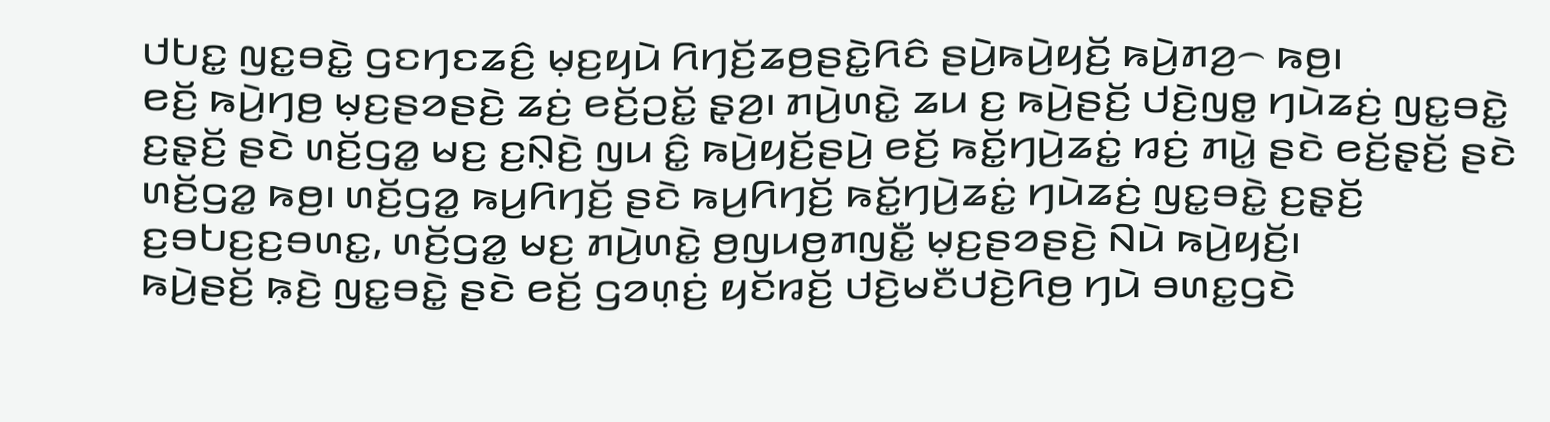ꤓꤝꤢ꤭ ꤜꤢ꤭ꤋꤢꤧ꤭ ꤞꤢꤚꤢꤘꤢꤨ꤬ ꤗ꤫ꤢ꤬ꤟꤣꤧ ꤖꤚꤢꤩ꤬ꤘꤥ꤬ꤔꤢꤧ꤭ꤖꤢꤨ ꤔꤣꤧ꤬ꤒꤣꤧ꤬ꤟꤢꤩ꤬ ꤒꤣꤧ꤬ꤊꤤ꤬꤮ ꤒꤥ꤬꤯
ꤕꤢꤩ꤬ ꤒꤣꤧ꤬ꤚꤥ꤬ ꤗ꤫ꤢ꤬ꤔꤤꤔꤢꤧ꤬ ꤘꤢꤦ꤬ ꤕꤢꤩ꤬ꤑꤢꤩ꤭ ꤔ꤫ꤤ꤬꤯ ꤊꤣꤧ꤬ꤛꤢꤧ꤭ ꤘꤣ ꤢ꤬ ꤒꤣꤧ꤬ꤔꤢꤩ꤬ ꤓꤢꤧ꤬ꤜꤥ꤭ ꤚꤣꤧꤘꤢꤦ꤬ ꤜꤢ꤭ꤋꤢꤧ꤭ ꤢ꤬ꤔ꤫ꤢꤩ꤬ ꤔꤢꤧ ꤛꤢꤩ꤬ꤞꤤ꤭ ꤗꤢ꤬ ꤢ꤬ꤡ꤫ꤢꤧ꤬ ꤜꤣ ꤢꤨ꤭ ꤒꤣꤧ꤬ꤟꤢꤩ꤬ꤔꤣꤧ꤬ ꤕꤢꤩ꤬ ꤒꤢꤩ꤭ꤚꤣꤧ꤬ꤘꤢꤦ꤭ ꤙꤢꤦ꤬ ꤊꤣꤧ꤭ ꤔꤢꤧ ꤕꤢꤩ꤬ꤔ꤫ꤢꤩ꤬ ꤔꤢꤧ ꤛꤢꤩ꤬ꤞꤤ꤭ ꤒꤥ꤬꤯ ꤛꤢꤩ꤬ꤞꤤ꤭ ꤒꤣ꤬ꤖꤚꤢꤩ꤬ ꤔꤢꤧ ꤒꤣ꤬ꤖꤚꤢꤩ꤬ ꤒꤢꤩ꤭ꤚꤣꤧ꤬ꤘꤢꤦ꤭ ꤚꤣꤧꤘꤢꤦ꤬ ꤜꤢ꤭ꤋꤢꤧ꤭ ꤢ꤬ꤔ꤫ꤢꤩ꤬ ꤢ꤬ꤋꤝꤢ꤬ꤢ꤬ꤋꤛꤢ꤭, ꤛꤢꤩ꤬ꤞꤤ꤭ ꤗꤢ꤬ ꤊꤣꤧ꤬ꤛꤢꤧ꤭ ꤥ꤬ꤜꤣꤥ꤬ꤊꤜꤢꤪ꤭ ꤗ꤫ꤢ꤬ꤔꤤꤔꤢꤧ꤬ ꤡꤣꤧ ꤒꤣꤧ꤬ꤟꤢꤩ꤬꤯
ꤒꤣꤧ꤬ꤔꤢꤩ꤬ ꤒ꤫ꤢꤧ꤬ ꤜꤢ꤭ꤋꤢꤧ꤭ ꤔꤢꤧ ꤕꤢꤩ꤬ ꤞꤤꤛ꤫ꤢꤦ꤬ ꤟꤢꤩꤙꤢꤩ꤬ ꤓꤢꤧ꤬ꤗꤢꤪꤓꤢꤧ꤬ꤖꤥ꤬ ꤚꤣꤧ ꤋꤛꤢ꤭ꤞꤢꤧ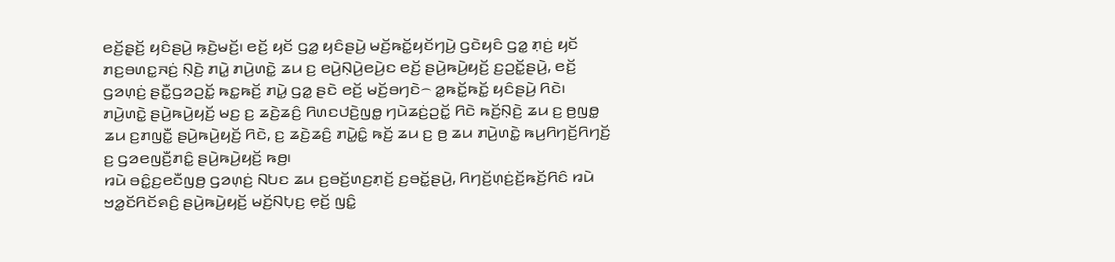ꤕꤢꤩ꤬ꤔ꤫ꤢꤩ꤬ ꤟꤢꤨꤔꤣꤧ꤬ ꤒ꤫ꤢꤧ꤬ꤗꤢꤩ꤬꤯ ꤕꤢꤩ꤬ ꤟꤢꤩ ꤞꤤ꤭ ꤟꤢꤨꤔꤣꤧ꤬ ꤗꤢꤩ꤬ꤒꤢꤩ꤭ꤟꤢꤩꤚꤣꤧ꤬ ꤞꤢꤧꤟꤢꤨ ꤞꤤ꤭ ꤊ꤫ꤢꤦ꤬ ꤟꤢꤩ ꤊꤢ꤬ꤋꤛꤢ꤭ꤏꤢꤦ꤬ ꤡ꤫ꤢꤧ꤬ ꤊꤣꤧ꤭ ꤊꤣꤧ꤬ꤛꤢꤧ꤭ ꤘꤣ ꤢ꤬ ꤕꤣꤧ꤬ꤡ꤫ꤣꤧ꤬ꤕꤣꤧ꤬ꤢ ꤕꤢꤩ꤬ ꤔꤣꤧ꤬ꤒꤣꤧ꤬ꤟꤢꤩ꤬ ꤢ꤬ꤑꤢꤩ꤭ꤔꤣꤧ꤬, ꤕꤢꤩ꤬ ꤞꤤꤛ꤫ꤢꤦ꤬ ꤔꤢꤪ꤭ꤞꤤꤑꤢꤩ꤭ ꤒꤢ꤭ꤒꤢꤩ꤬ ꤊꤣꤧ꤭ ꤞꤤ꤭ ꤔꤢꤧ ꤕꤢꤩ꤬ ꤗꤢꤩ꤬ꤋꤚꤢꤧ꤮ ꤤ꤭ꤒꤢꤩ꤭ꤒꤢꤩ꤭ ꤟꤢꤨꤔꤣꤧ꤬ ꤖꤢꤧ꤯ ꤊꤣꤧ꤬ꤛꤢꤧ꤭ ꤔꤣꤧ꤬ꤒꤣꤧ꤬ꤟꤢꤩ꤬ ꤗꤢ꤬ ꤢ꤬ ꤘꤢꤧ꤬ꤘꤢꤨ꤬ ꤖꤛꤢꤓꤢꤧ꤬ꤜꤥ꤭ ꤚꤣꤧꤘꤢꤦ꤬ꤑꤢꤩ꤭ ꤖꤢꤧ ꤒꤢꤩ꤬ꤡ꤫ꤢꤧ꤬ ꤘꤣ ꤢ꤬ ꤥ꤬ꤜꤥ꤭ ꤘꤣ ꤢ꤬ꤊꤜꤢꤪ꤭ ꤔꤣꤧ꤬ꤒꤣꤧ꤬ꤟꤢꤩ꤬ ꤖꤢꤧ, ꤢ꤬ ꤘꤢꤧ꤬ꤘꤢꤨ꤬ ꤊꤣꤧ꤭ꤢꤨ꤭ ꤒꤢꤩ꤬ ꤘꤣ ꤢ꤬ ꤥ꤬ ꤘꤣ ꤊꤣꤧ꤬ꤛꤢꤧ꤭ ꤒꤣ꤬ꤖꤚꤢꤩ꤬ꤖꤚꤢꤩ꤬ ꤢ꤬ ꤞꤤꤕꤜꤢꤪ꤬ꤊꤢꤨ꤭ ꤔꤣꤧ꤬ꤒꤣꤧ꤬ꤟꤢꤩ꤬ ꤒꤥ꤬꤯
ꤙꤣꤧ ꤋꤢꤨ꤭ꤢ꤬ꤕꤢꤪꤜꤥ꤬ ꤞꤤꤛ꤫ꤢꤦ꤬ ꤡꤝꤢ ꤘꤣ ꤢ꤬ꤋꤢꤩ꤬ꤛꤢ꤬ꤊ꤫ꤢꤩ꤬ ꤢ꤬ꤋꤢꤩ꤭ꤔꤣꤧ꤬, ꤖꤚꤢꤩ꤬ꤛ꤫ꤢꤦ꤬ꤢꤩ꤬ꤒꤢꤩ꤬ꤖꤢꤨ ꤙꤣꤧ ꤠꤤ꤭ꤢꤩꤖꤢꤩꤎꤢꤨ꤬ ꤔꤣꤧ꤬ꤒꤣꤧ꤬ꤟꤢꤩ꤬ ꤗꤢꤩ꤬ꤡꤝ꤫ꤢ꤬ ꤕ꤫ꤢꤩ꤬ ꤜꤢꤨ꤭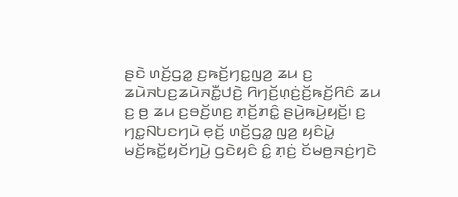ꤔꤢꤧ ꤛꤢꤩ꤬ꤞꤤ꤭ ꤢ꤬ꤒꤢꤩ꤬ꤚꤢ꤭ꤜꤤ꤬ ꤘꤣ ꤢ꤬ ꤘꤣꤧꤏꤝꤢ꤬ꤘꤣꤧꤏꤢꤪ꤭ꤓꤢꤧ꤬ ꤖꤚꤢꤩ꤬ꤛ꤫ꤢꤦ꤬ꤢꤩ꤬ꤒꤢꤩ꤬ꤖꤢꤨ ꤘꤣ ꤢ꤬ ꤥ꤬ ꤘꤣ ꤢ꤬ꤋꤢꤩ꤬ꤛꤢ꤬ ꤊ꤫ꤢꤩ꤬ꤊꤢꤨ꤭ ꤔꤣꤧ꤬ꤒꤣꤧ꤬ꤟꤢꤩ꤬꤯ ꤢ꤬ ꤚꤢ꤭ꤡꤝꤢꤚꤣꤧ ꤕ꤫ꤢꤩ꤬ ꤛꤢꤩ꤬ꤞꤤ꤭ ꤜꤤ꤬ ꤟꤢꤨꤣꤧ꤭ ꤗꤢꤩ꤬ꤒꤢꤩ꤭ꤟꤢꤩꤚꤣꤧ꤬ ꤞꤢꤧꤟꤢꤨ ꤢꤨ꤭ ꤊ꤫ꤢꤦ꤬ ꤢꤩꤗꤥ꤬ꤏꤢꤦ꤬ꤚꤢꤧ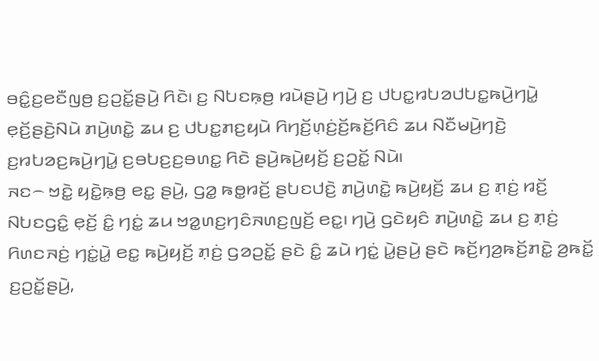ꤋꤢꤨ꤭ꤢ꤬ꤕꤢꤪꤜꤥ꤬ ꤢ꤬ꤑꤢꤩ꤭ꤔꤣꤧ꤬ ꤖꤢꤧ꤯ ꤢ꤬ ꤡꤝꤢꤒ꤫ꤥ꤬ ꤙꤣꤧꤔꤣꤧ꤬ ꤚꤣꤧ꤬ ꤢ꤬ ꤓꤝꤢ꤭ꤙꤝꤤꤓꤝꤢ꤭ꤒꤣꤧ꤬ꤚꤣꤧ꤭ ꤕ꤫ꤢꤩ꤬ꤔꤢꤧ꤬ꤡꤣꤧ ꤊꤣꤧ꤬ꤛꤢꤧ꤭ ꤘꤣ ꤢ꤬ ꤓꤝꤢ꤭ꤊꤢ꤬ꤟꤣꤧ ꤖꤚꤢꤩ꤬ꤛ꤫ꤢꤦ꤬ꤢꤩ꤬ꤒꤢꤩ꤬ꤖꤢꤨ ꤘꤣ ꤡꤢꤪꤗꤣꤧ꤬ꤚꤢꤧ꤬ ꤢ꤬ꤙꤝꤤꤢ꤬ꤒꤣꤧ꤬ꤚꤣꤧ꤭ ꤢ꤬ꤋꤝꤢ꤬ꤢ꤬ꤋꤛꤢ꤭ ꤖꤢꤧ ꤔꤣꤧ꤬ꤒꤣꤧ꤬ꤟꤢꤩ꤬ ꤢ꤬ꤑꤢꤩ꤭ ꤡꤣꤧ꤯
ꤏꤢ꤮ ꤠꤢꤧ꤭ ꤟꤢꤧ꤭ꤒ꤫ꤥ꤬ ꤕꤢ꤭ ꤔꤣꤧ꤬, ꤞꤤ꤭ ꤒꤥ꤭ꤙꤢꤩ꤬ ꤔꤝꤢꤓꤢꤧ꤬ ꤊꤣꤧ꤬ꤛꤢꤧ꤭ ꤒꤣꤧ꤬ꤟꤢꤩ꤬ ꤘꤣ ꤢ꤬ ꤊ꤫ꤢꤦ꤬ ꤙꤢꤩ꤬ ꤡꤝꤢꤞꤢꤨ꤭ ꤕ꤫ꤢꤩ꤬ ꤢꤨ꤭ ꤚꤢꤦ꤭ ꤘꤣ ꤠꤤ꤭ꤛꤢ꤬ꤚꤢꤨꤏꤛꤢ꤬ꤜꤢꤩ꤬ ꤕꤢ꤭꤯ ꤚꤣꤧ꤬ ꤞꤢꤧꤟꤢꤨ ꤊꤣꤧ꤬ꤛꤢꤧ꤭ ꤘꤣ ꤢ꤬ ꤊ꤫ꤢꤦ꤬ ꤖꤛꤢꤏꤢꤦ꤬ ꤚꤢꤦ꤭ꤣꤧ꤭ ꤕꤢ꤭ ꤒꤣꤧ꤬ꤟꤢꤩ꤬ ꤊ꤫ꤢꤦ꤬ ꤞꤤꤑꤢꤩ꤭ ꤔꤢꤧ ꤢꤨ꤭ ꤘꤣꤧ ꤚꤢꤦ꤭ ꤣꤧ꤭ꤔꤣꤧ꤬ ꤔꤢꤧ ꤒꤢꤩ꤬ꤚꤤ꤬ꤒꤢꤩ꤬ꤊꤢꤧ꤭ ꤤ꤬ꤒꤢꤩ꤭ ꤢ꤬ꤑꤢꤩ꤭ꤔꤣꤧ꤬,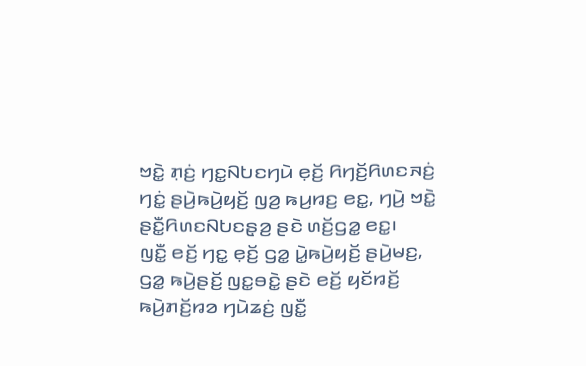ꤠꤢꤧ꤭ ꤊ꤫ꤢꤦ꤬ ꤚꤢ꤭ꤡꤝꤢꤚꤣꤧ ꤕ꤫ꤢꤩ꤬ ꤖꤚꤢꤩ꤬ꤖꤛꤢꤏꤢꤦ꤬ ꤚꤢꤦ꤭ ꤔꤣꤧ꤬ꤒꤣꤧ꤬ꤟꤢꤩ꤬ ꤜꤤ꤬ ꤒꤣ꤬ꤙꤢ꤬ ꤕꤢ꤭, ꤚꤣꤧ꤬ ꤠꤢꤧ꤭ ꤔꤢꤪ꤭ꤖꤛꤢꤡꤝꤢꤔ꤫ꤤ꤬ ꤔꤢꤧ ꤛꤢꤩ꤬ꤞꤤ꤭ ꤕꤢ꤭꤯
ꤜꤢꤪ꤭ ꤕꤢꤩ꤬ ꤚꤢ꤭ ꤕ꤫ꤢꤩ꤬ ꤞꤤ꤭ ꤣꤧ꤭ꤒꤣꤧ꤬ꤟꤢꤩ꤬ ꤔꤣꤧ꤬ꤗꤢ꤬, ꤞꤤ꤭ ꤒꤣꤧ꤬ꤔꤢꤩ꤬ ꤜꤢ꤭ꤋꤢꤧ꤭ ꤔꤢꤧ ꤕꤢꤩ꤬ ꤟꤢꤩꤙꤢꤩ꤬ ꤒꤣꤧ꤬ꤊꤢꤩ꤬ꤙꤤ ꤚꤣꤧꤘꤢꤦ꤬ ꤜꤢꤪ꤭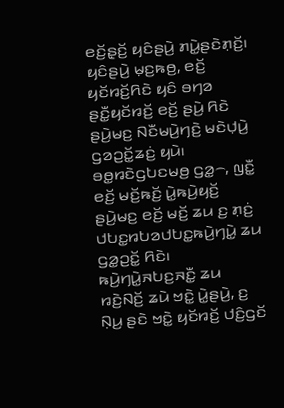ꤕꤢꤩ꤬ꤔ꤫ꤢꤩ꤬ ꤟꤢꤨꤔꤣꤧ꤬ ꤊꤣꤧ꤭ꤔꤢꤧꤊ꤫ꤢꤩ꤬꤯ ꤟꤢꤨꤔꤣꤧ꤬ ꤗ꤫ꤢ꤬ꤒꤥ꤬, ꤕꤢꤩ꤬ ꤟꤢꤩꤙꤢꤩ꤬ꤖꤢꤧ ꤟꤢꤨ ꤋꤚꤤ ꤔꤢꤪ꤭ꤟꤢꤩꤙꤢꤩ꤬ ꤕꤢꤩ꤬ ꤔꤣꤧ꤬ ꤖꤢꤧ ꤔꤣꤧ꤬ꤗꤢ꤬ ꤡꤢꤪꤗꤣꤧ꤬ꤚꤢꤧ꤬ ꤗꤢꤧꤓ꤫ꤣꤧ꤬ ꤞꤤꤑꤢꤩ꤭ꤘꤢꤦ꤬ ꤟꤣꤧ꤯ ꤋꤥ꤭ꤙꤢꤧꤞꤝꤢꤗꤥ꤬ ꤞꤤ꤭꤮, ꤜꤢꤪ꤭ ꤕꤢꤩ꤬ ꤗꤢꤩ꤬ꤒꤢꤩ꤬ ꤣꤧ꤭ꤒꤣꤧ꤬ꤟꤢꤩ꤬ ꤔꤣꤧ꤬ꤗꤢ꤬ ꤕꤢꤩ꤬ ꤗꤢꤩ꤬ ꤘꤣ ꤢ꤬ ꤊ꤫ꤢꤦ꤬ ꤓꤝꤢ꤭ꤙꤝꤤꤓꤝꤢ꤭ꤒꤣꤧ꤬ꤚꤣꤧ꤭ ꤘꤣ ꤞꤤ꤭ꤑꤢꤩ꤭ ꤖꤢꤧ꤯
ꤒꤣꤧ꤬ꤚꤣꤧ꤭ꤏꤝꤢ꤬ꤏꤢꤪ꤭ ꤘꤣ ꤙꤢꤧ꤬ꤡꤢꤩ꤬ ꤘꤣꤧ ꤠꤢꤧ꤭ ꤣꤧ꤭ꤔꤣꤧ꤬, ꤢ꤬ ꤡ꤫ꤣ꤬ ꤔꤢꤧ ꤠꤢꤧ꤭ ꤟꤢꤩꤙꤢꤩ꤬ ꤓꤢꤨ꤬ꤞꤢꤩ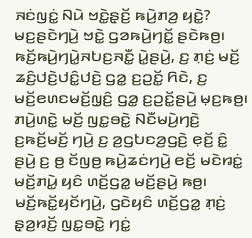ꤏꤢꤦꤜꤢꤦ꤭ ꤡꤣꤧ ꤠꤢꤧ꤭ꤔ꤫ꤢꤩ꤬ ꤒꤣꤧ꤬ꤊꤤ꤬ ꤟꤢꤧ꤭? ꤗꤢ꤬ꤔꤢꤧꤚꤣꤧ꤬ ꤠꤢꤧ꤭ ꤞꤤꤒꤣꤧ꤬ꤚꤢꤩ꤭ ꤔꤢꤧꤒꤥ꤬꤯ ꤒꤢꤩ꤬ꤒꤣꤧ꤬ꤚꤣꤧ꤭ꤏꤝꤢ꤬ꤏꤢꤪ꤭ ꤣꤧ꤭ꤔꤣꤧ꤬, ꤢ꤬ ꤊ꤫ꤢꤦ꤬ ꤗꤢꤩ꤬ ꤘꤢꤨ꤬ꤓꤢꤧ꤬ꤓꤢꤨ꤭ꤓꤢꤧ꤬ ꤞꤤ꤭ ꤢ꤬ꤑꤢꤩ꤭ ꤖꤢꤧ, ꤢ꤬ ꤗꤢꤩ꤬ꤕꤛꤢꤗꤢꤩ꤬ꤜ꤫ꤢꤨ꤬ ꤞꤤ꤭ ꤢ꤬ꤑꤢꤩ꤭ꤔꤣꤧ꤬ ꤗ꤫ꤢ꤬ꤒꤥ꤬꤯
ꤊꤣꤧ꤬ꤛꤢꤧ꤭ ꤗꤢꤩ꤬ ꤜꤢ꤭ꤋꤢꤧ꤭ ꤡꤢꤪꤗꤣꤧ꤬ꤚꤢꤧ꤬ ꤢ꤬ꤒꤢꤩ꤬ꤗꤢꤩ꤬ ꤚꤣꤧ꤬ ꤢ꤬ ꤤ꤬ꤞꤝꤢꤤ꤬ꤞꤢꤧ꤬ ꤕ꤫ꤢꤩ꤬ ꤢꤨ꤭ ꤔꤣꤧ꤬ ꤢ꤬ ꤥ꤬ ꤢꤩꤜꤥ꤬ ꤒꤣꤧ꤬ꤘꤢꤦꤚꤣꤧ꤬ ꤕꤢꤩ꤬ ꤗꤢꤧꤙꤢꤦ꤭ ꤗꤢꤩ꤬ꤊꤣꤧ꤭ ꤟꤢꤨ ꤛꤢꤩ꤬ꤞꤤ꤭ ꤗꤢꤩ꤬ꤔꤣꤧ꤬ ꤒꤥ꤬꤯ ꤗꤢꤩ꤬ꤒꤢꤩ꤭ꤟꤢꤩꤚꤣꤧ꤬, ꤞꤢꤧꤟꤢꤨ ꤛꤢꤩ꤬ꤞꤤ꤭ ꤊ꤫ꤢꤦ꤬ ꤔ꤫ꤤ꤬ꤙꤢꤩ꤬ ꤜꤢ꤭ꤋꤢꤧ꤭ ꤚꤢꤦ꤭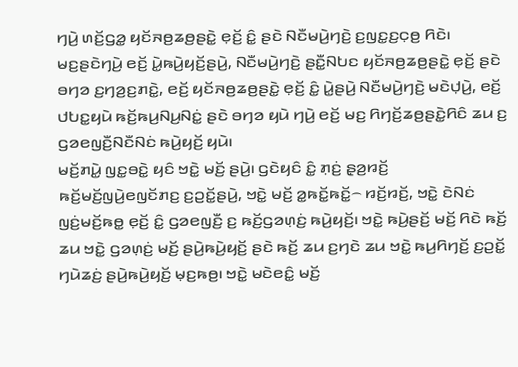ꤚꤣꤧ꤬ ꤛꤢꤩ꤬ꤞꤤ꤭ ꤟꤢꤩꤏꤥ꤬ꤘꤥ꤬ꤔꤢꤧ꤭ ꤕ꤫ꤢꤩ꤬ ꤢꤨ꤭ ꤔꤢꤧ ꤡꤢꤪꤗꤣꤧ꤬ꤚꤢꤧ꤬ ꤢ꤬ꤜꤢ꤭ꤢ꤬ꤍ꤫ꤥ꤬ ꤖꤢꤧ꤯ ꤗꤢ꤬ꤔꤢꤧꤚꤣꤧ꤬ ꤕꤢꤩ꤬ ꤣꤧ꤭ꤒꤣꤧ꤬ꤟꤢꤩ꤬ꤔꤣꤧ꤬, ꤡꤢꤪꤗꤣꤧ꤬ꤚꤢꤧ꤬ ꤔꤢꤪ꤭ꤡꤝꤢ ꤟꤢꤩꤏꤥ꤬ꤘꤥ꤬ꤔꤢꤧ꤭ ꤕ꤫ꤢꤩ꤬ ꤔꤢꤧ ꤋꤚꤤ ꤢ꤬ꤚꤤ꤬ꤢ꤬ꤊꤢꤧ꤭, ꤕꤢꤩ꤬ ꤟꤢꤩꤏꤥ꤬ꤘꤥ꤬ꤔꤢꤧ꤭ ꤕ꤫ꤢꤩ꤬ ꤢꤨ꤭ ꤣꤧ꤭ꤔꤣꤧ꤬ ꤡꤢꤪꤗꤣꤧ꤬ꤚꤢꤧ꤬ ꤗꤢꤧꤓ꤫ꤣꤧ꤬, ꤕꤢꤩ꤬ ꤓꤝꤢ꤭ꤟꤣꤧ ꤒꤢꤩ꤬ꤒꤣ꤬ꤡꤣ꤬ꤡꤢꤦ꤭ ꤔꤢꤧ ꤋꤚꤤ ꤟꤣꤧ ꤚꤣꤧ꤬ ꤕꤢꤩ꤬ ꤗꤢ꤬ ꤖꤚꤢꤩ꤬ꤘꤥ꤬ꤔꤢꤧ꤭ꤖꤢꤨ ꤘꤣ ꤢ꤬ ꤞꤤꤕꤜꤢꤪ꤬ꤡꤢꤪꤡꤢꤦ ꤒꤣꤧ꤬ꤟꤢꤩ꤬ ꤟꤣꤧ꤯
ꤗꤢꤩ꤬ꤊꤣꤧ꤭ ꤜꤢ꤭ꤋꤢꤧ꤭ ꤟꤢꤨ ꤠꤢꤧ꤭ ꤗꤢꤩ꤬ ꤔꤣꤧ꤬꤯ ꤞꤢꤧꤟꤢꤨ ꤢꤨ꤭ ꤊ꤫ꤢꤦ꤬ ꤔ꤫ꤤ꤬ꤙꤢꤩ꤬ ꤒꤢꤩ꤬ꤗꤢꤩ꤬ꤜꤣꤧ꤬ꤕꤜꤢꤩꤊꤢ꤬ ꤢ꤬ꤑꤢꤩ꤭ꤔꤣꤧ꤬, ꤠꤢꤧ꤭ ꤗꤢꤩ꤬ ꤤ꤭ꤒꤢꤩ꤭ꤒꤢꤩ꤭꤮ ꤙꤢꤩ꤬ꤙꤢꤩ꤬, ꤠꤢꤧ꤭ ꤢꤧꤡꤢꤦ ꤜꤢꤦ꤬ꤗꤢꤩ꤬ꤒꤥ꤭ ꤕ꤫ꤢꤩ꤬ ꤢꤨ꤭ ꤞꤤꤕꤜꤢꤪ꤬ ꤢ꤬ ꤒꤢꤩ꤬ꤞꤤꤛ꤫ꤢꤦ꤬ ꤒꤣꤧ꤬ꤟꤢꤩ꤬꤯ ꤠꤢꤧ꤭ ꤒꤣꤧ꤬ꤔꤢꤩ꤬ ꤗꤢꤩ꤬ ꤖꤢꤧ ꤒꤢꤩ꤬ ꤘꤣ ꤠꤢꤧ꤭ ꤞꤤꤛ꤫ꤢꤦ꤬ ꤗꤢꤩ꤬ ꤔꤣꤧ꤬ꤒꤣꤧ꤬ꤟꤢꤩ꤬ ꤔꤢꤧ ꤒꤢꤩ꤬ ꤘꤣ ꤢ꤬ꤚꤢꤧ ꤘꤣ ꤠꤢꤧ꤭ ꤒꤣ꤬ꤖꤚꤢꤩ꤬ ꤢ꤬ꤑꤢꤩ꤭ ꤚꤣꤧꤘꤢꤦ꤬ ꤔꤣꤧ꤬ꤒꤣꤧ꤬ꤟꤢꤩ꤬ ꤗ꤫ꤢ꤬ꤒꤥ꤬꤯ ꤠꤢꤧ꤭ ꤗꤢꤧꤕꤢꤨ꤭ ꤗꤢꤩ꤬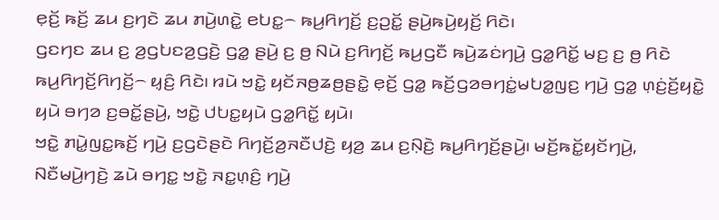ꤕ꤫ꤢꤩ꤬ ꤒꤢꤩ꤬ ꤘꤣ ꤢ꤬ꤚꤢꤧ ꤘꤣ ꤊꤣꤧ꤬ꤛꤢꤧ꤭ ꤕꤝꤢ꤭꤮ ꤒꤣ꤬ꤖꤚꤢꤩ꤬ ꤢ꤬ꤑꤢꤩ꤭ ꤔꤣꤧ꤬ꤒꤣꤧ꤬ꤟꤢꤩ꤬ ꤖꤢꤧ꤯
ꤞꤢꤚꤢ ꤘꤣ ꤢ꤬ ꤤ꤬ꤞꤝꤢꤤ꤬ꤞꤢꤧ꤬ ꤞꤤ꤭ ꤔꤣꤧ꤬ ꤢ꤬ ꤥ꤬ ꤡꤣꤧ ꤢ꤬ꤖꤚꤢꤩ꤬ ꤒꤣ꤬ꤞꤢꤪ ꤒꤣꤧ꤬ꤘꤢꤦꤚꤣꤧ꤬ ꤞꤤ꤭ꤖꤢꤩ꤭ ꤗꤢ꤬ ꤢ꤬ ꤥ꤬ ꤖꤢꤧ ꤒꤣ꤬ꤖꤚꤢꤩ꤬ꤖꤚꤢꤩ꤬꤮ ꤟ꤫ꤢꤨ꤬ ꤖꤢꤧ꤯ ꤙꤣꤧ ꤠꤢꤧ꤭ ꤟꤢꤩꤏꤥ꤬ꤘꤥ꤬ꤔꤢꤧ꤭ ꤕ꤫ꤢꤩ꤬ ꤞꤤ꤭ ꤒꤢꤩ꤬ꤞꤤꤋꤚꤢꤦ꤭ꤗꤝꤤ꤭ꤜꤢ꤬ ꤚꤣꤧ꤬ ꤞꤤ꤭ ꤛ꤫ꤢꤦ꤬ꤢꤩ꤬ꤟꤢꤧ꤭ ꤟꤣꤧ ꤋꤚꤤ ꤢ꤬ꤋꤢꤩ꤭ꤔꤣꤧ꤬, ꤠꤢꤧ꤭ ꤓꤝꤢ꤭ꤟꤣꤧ ꤞꤤ꤭ꤖꤢꤩ꤭ ꤟꤣꤧ꤯
ꤠꤢꤧ꤭ ꤊꤣꤧ꤭ꤜꤢ꤭ꤒꤢꤩ꤬ ꤚꤣꤧ꤬ ꤢ꤬ꤞꤢꤧꤔꤢꤧ ꤖꤚꤢꤩ꤬ꤤ꤬ꤏꤢꤪꤓꤢꤧ꤬ ꤟꤤ꤬ ꤘꤣ ꤢ꤬ꤡ꤫ꤢꤧ꤬ ꤒꤣ꤬ꤖꤚꤢꤩ꤬ꤔꤣꤧ꤬꤯ ꤗꤢꤩ꤬ꤒꤢꤩ꤭ꤟꤢꤩꤚꤣꤧ꤬, ꤡꤢꤪꤗꤣꤧ꤬ꤚꤢꤧ꤬ ꤘꤣꤧ ꤋꤚꤢ꤭ ꤠꤢꤧ꤭ ꤏꤢ꤭ꤛ꤫ꤢꤨ꤬ ꤚꤣꤧ꤬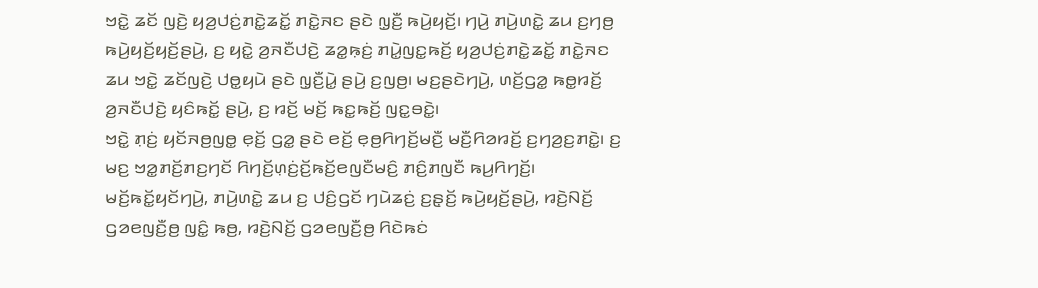ꤠꤢꤧ꤭ ꤘꤢꤩ ꤜꤢꤧ꤬ ꤟꤤ꤬ꤓꤢꤦ꤬ꤊꤢꤧ꤭ꤘꤢꤩ꤭ ꤊꤢꤧ꤭ꤏꤢ ꤔꤢꤧ ꤜ꤫ꤢꤪ꤬ ꤒꤣꤧ꤬ꤟꤢꤩ꤬꤯ ꤚꤣꤧ꤬ ꤊꤣꤧ꤬ꤛꤢꤧ꤭ ꤘꤣ ꤢ꤬ꤚꤥ꤬ ꤒꤣꤧ꤬ꤟꤢꤩ꤬ꤟꤢꤩ꤬ꤔꤣꤧ꤬, ꤢ꤬ ꤟꤢꤧ꤭ ꤤ꤬ꤏꤢꤪꤓꤢꤧ꤬ ꤘꤤ꤭ꤒ꤫ꤢꤦ꤬ ꤊꤣꤧ꤭ꤜꤢ꤭ꤒꤢꤩ꤬ ꤟꤤ꤬ꤓꤢꤦ꤬ꤊꤢꤧ꤭ꤘꤢꤩ꤭ ꤊꤢꤧ꤭ꤏꤢ ꤘꤣ ꤠꤢꤧ꤭ ꤘꤢꤩꤜꤢꤧ꤬ ꤓꤥ꤭ꤟꤣꤧ ꤔꤢꤧ ꤜ꤫ꤢꤪ꤬ꤣꤧ꤭ ꤔꤣꤧ꤬ ꤢ꤬ꤜꤥ꤬꤯ ꤗꤢ꤬ꤔꤢꤧꤚꤣꤧ꤬, ꤛꤢꤩ꤬ꤞꤤ꤭ ꤒꤥ꤭ꤙꤢꤩ꤬ ꤤ꤬ꤏꤢꤪꤓꤢꤧ꤬ ꤟꤢꤨꤒꤢꤩ꤭ ꤔꤣꤧ꤬, ꤢ꤬ ꤙꤢꤩ꤬ ꤗꤢꤩ꤬ ꤒꤢ꤭ꤒꤢꤩ꤬ ꤜꤢ꤭ꤋꤢꤧ꤭꤯
ꤠꤢꤧ꤭ ꤊ꤫ꤢꤦ꤬ ꤟꤢꤩꤏꤥ꤬ꤜꤥ꤭ ꤕ꤫ꤢꤩ꤬ ꤞꤤ꤭ ꤔꤢꤧ ꤕꤢꤩ꤬ ꤕ꤫ꤥ꤬ꤖꤚꤢꤩ꤬ꤗꤢꤪ꤬ ꤗꤢꤪ꤬ꤖꤤꤙꤢꤩ꤬ ꤢ꤬ꤚꤤ꤬ꤢ꤬ꤊꤢꤧ꤭꤯ ꤢ꤬ ꤗꤢ꤬ ꤠꤤ꤭ꤊꤢꤩ꤬ꤊꤢ꤬ꤚꤢꤩ ꤖꤚꤢꤩ꤬ꤛ꤫ꤢꤦ꤬ꤢꤩ꤬ꤒꤢꤩ꤬ꤕꤜꤢꤪꤗꤢꤨ꤬ ꤊꤢꤨ꤬ꤊꤜꤢꤪ ꤒꤣ꤬ꤖꤚꤢꤩ꤬꤯
ꤗꤢꤩ꤬ꤒꤢꤩ꤭ꤟꤢꤩꤚꤣꤧ꤬, ꤊꤣꤧ꤬ꤛꤢꤧ꤭ ꤘꤣ ꤢ꤬ ꤓꤢꤨ꤬ꤞꤢꤩ ꤚꤣꤧꤘꤢꤦ꤬ ꤢ꤬ꤔ꤫ꤢꤩ꤬ ꤒꤣꤧ꤬ꤟꤢꤩ꤬ꤔꤣꤧ꤬, ꤙꤢꤧ꤬ꤡꤢꤩ꤬ ꤞꤤꤕꤜꤢꤪ꤬ꤥ꤬ ꤜꤢꤨ꤭ ꤒꤥ꤬, ꤙꤢꤧ꤬ꤡꤢꤩ꤬ ꤞꤤꤕꤜꤢꤪ꤬ꤥ꤬ ꤖꤢꤧꤒꤢꤦ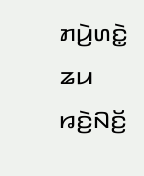ꤊꤣꤧ꤬ꤛꤢꤧ꤭ ꤘꤣ ꤙꤢꤧ꤬ꤡꤢꤩ꤬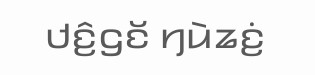ꤓꤢꤨ꤬ꤞꤢꤩ ꤚꤣꤧꤘꤢꤦ꤬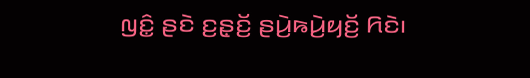ꤜꤢꤨ꤭ ꤔꤢꤧ ꤢ꤬ꤔ꤫ꤢꤩ꤬ ꤔꤣꤧ꤬ꤒꤣꤧ꤬ꤟꤢꤩ꤬ ꤖꤢꤧ꤯